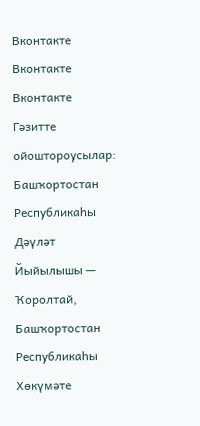Вконтакте Вконтакте Вконтакте
Гәзитте ойоштороусылар:
Башҡортостан Республикаһы
Дәүләт Йыйылышы — Ҡоролтай,
Башҡортостан Республикаһы Хөкүмәте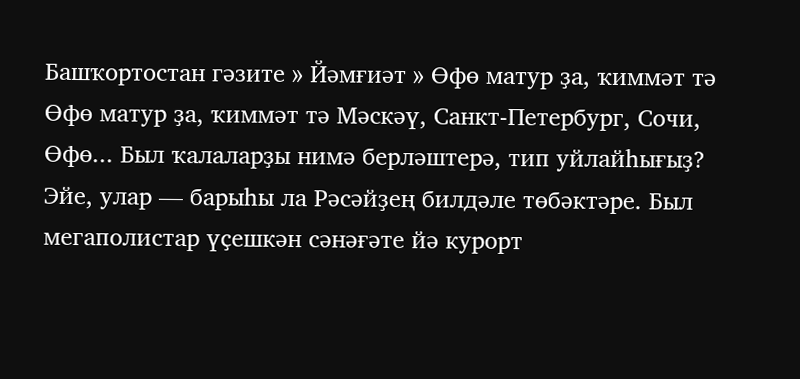Башҡортостан гәзите » Йәмғиәт » Өфө матур ҙа, ҡиммәт тә
Өфө матур ҙа, ҡиммәт тә Мәскәү, Санкт-Петербург, Сочи, Өфө... Был ҡалаларҙы нимә берләштерә, тип уйлайһығыҙ? Эйе, улар — барыһы ла Рәсәйҙең билдәле төбәктәре. Был мегаполистар үҫешкән сәнәғәте йә курорт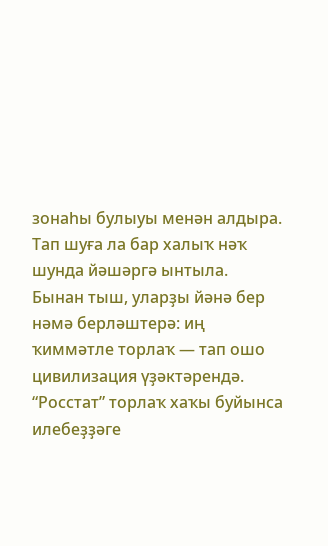зонаһы булыуы менән алдыра. Тап шуға ла бар халыҡ нәҡ шунда йәшәргә ынтыла. Бынан тыш, уларҙы йәнә бер нәмә берләштерә: иң ҡиммәтле торлаҡ — тап ошо цивилизация үҙәктәрендә.
“Росстат” торлаҡ хаҡы буйынса илебеҙҙәге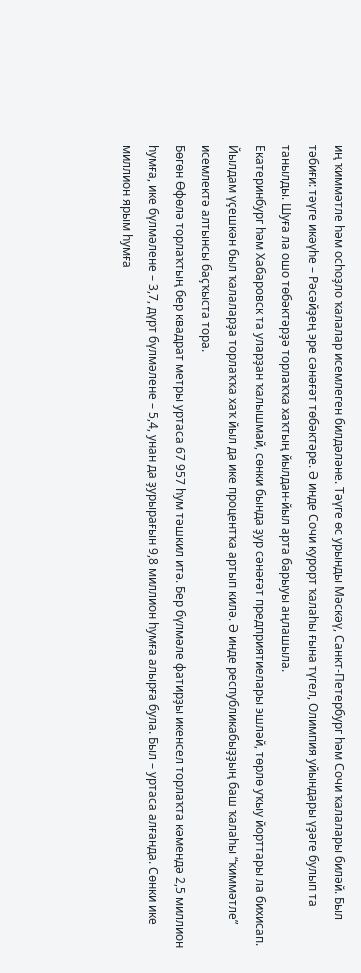иң ҡиммәтле һәм осһоҙло ҡалалар исемлеген билдәләне. Тәүге өс урынды Мәскәү, Санкт-Петербург һәм Сочи ҡалалары биләй. Был тәбиғи: тәүге икәүһе – Рәсәйҙең эре сәнәғәт төбәктәре. Ә инде Сочи курорт ҡалаһы ғына түгел, Олимпия уйындары үҙәге булып та танылды. Шуға ла ошо төбәктәрҙә торлаҡҡа хаҡтың йылдан-йыл арта барыуы аңлашыла.
Екатеринбург һәм Хабаровск та уларҙан ҡалышмай, сөнки бында ҙур сәнәғәт предприятиелары эшләй, төрлө уҡыу йорттары ла бихисап. Йылдам үҫешкән был ҡалаларҙа торлаҡҡа хаҡ йыл да ике процентҡа артып килә. Ә инде республикабыҙҙың баш ҡалаһы “ҡиммәтле” исемлектә алтынсы баҫҡыста тора.
Бөгөн Өфөлә торлаҡтың бер квадрат метры уртаса 67 957 һум тәшкил итә. Бер бүлмәле фатирҙы икенсел торлаҡта кәмендә 2,5 миллион һумға, ике бүлмәлене – 3,7, дүрт бүлмәлене – 5,4, унан да ҙурырағын 9,8 миллион һумға алырға була. Был – уртаса алғанда. Сөнки ике миллион ярым һумға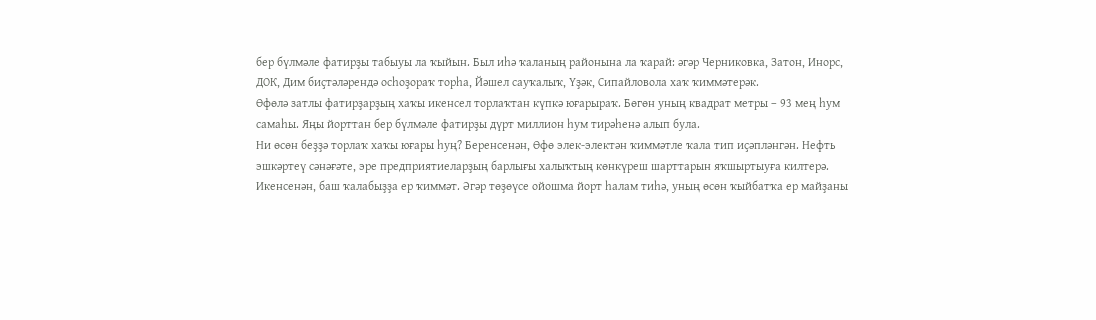бер бүлмәле фатирҙы табыуы ла ҡыйын. Был иһә ҡаланың районына ла ҡарай: әгәр Черниковка, Затон, Инорс, ДОК, Дим биҫтәләрендә осһоҙораҡ торһа, Йәшел сауҡалыҡ, Үҙәк, Сипайловола хаҡ ҡиммәтерәк.
Өфөлә затлы фатирҙарҙың хаҡы икенсел торлаҡтан күпкә юғарыраҡ. Бөгөн уның квадрат метры – 93 мең һум самаһы. Яңы йорттан бер бүлмәле фатирҙы дүрт миллион һум тирәһенә алып була.
Ни өсөн беҙҙә торлаҡ хаҡы юғары һуң? Беренсенән, Өфө элек-электән ҡиммәтле ҡала тип иҫәпләнгән. Нефть эшкәртеү сәнәғәте, эре предприятиеларҙың барлығы халыҡтың көнкүреш шарттарын яҡшыртыуға килтерә. Икенсенән, баш ҡалабыҙҙа ер ҡиммәт. Әгәр төҙөүсе ойошма йорт һалам тиһә, уның өсөн ҡыйбатҡа ер майҙаны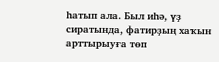һатып ала. Был иһә, үҙ сиратында, фатирҙың хаҡын арттырыуға төп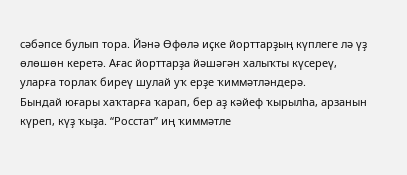сәбәпсе булып тора. Йәнә Өфөлә иҫке йорттарҙың күплеге лә үҙ өлөшөн керетә. Ағас йорттарҙа йәшәгән халыҡты күсереү, уларға торлаҡ биреү шулай уҡ ерҙе ҡиммәтләндерә.
Бындай юғары хаҡтарға ҡарап, бер аҙ кәйеф ҡырылһа, арзанын күреп, күҙ ҡыҙа. “Росстат” иң ҡиммәтле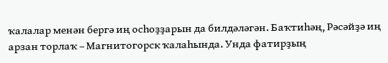ҡалалар менән бергә иң осһоҙҙарын да билдәләгән. Баҡтиһәң, Рәсәйҙә иң арзан торлаҡ – Магнитогорск ҡалаһында. Унда фатирҙың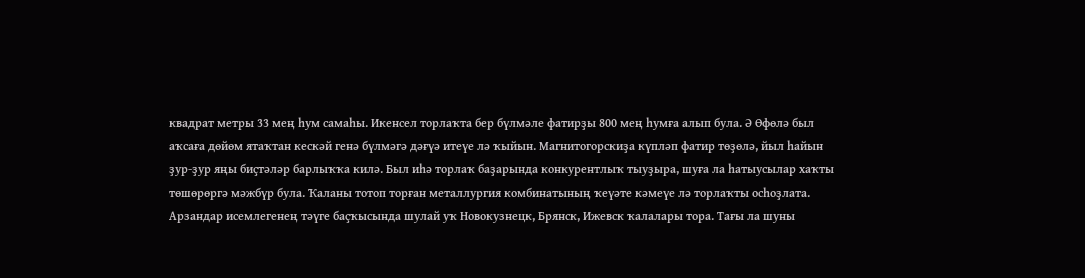квадрат метры 33 мең һум самаһы. Икенсел торлаҡта бер бүлмәле фатирҙы 800 мең һумға алып була. Ә Өфөлә был аҡсаға дөйөм ятаҡтан кескәй генә бүлмәгә дәғүә итеүе лә ҡыйын. Магнитогорскиҙа күпләп фатир төҙөлә, йыл һайын ҙур-ҙур яңы биҫтәләр барлыҡҡа килә. Был иһә торлаҡ баҙарында конкурентлыҡ тыуҙыра, шуға ла һатыусылар хаҡты төшөрөргә мәжбүр була. Ҡаланы тотоп торған металлургия комбинатының ҡеүәте кәмеүе лә торлаҡты осһоҙлата.
Арзандар исемлегенең тәүге баҫҡысында шулай уҡ Новокузнецк, Брянск, Ижевск ҡалалары тора. Тағы ла шуны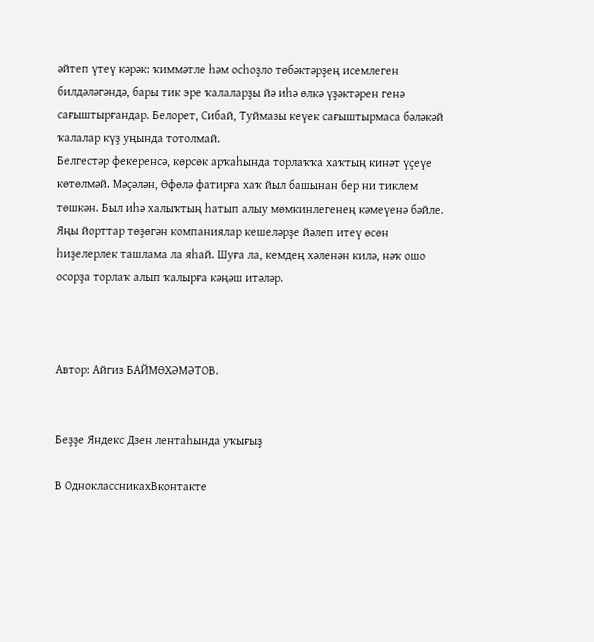әйтеп үтеү кәрәк: ҡиммәтле һәм осһоҙло төбәктәрҙең исемлеген билдәләгәндә, бары тик эре ҡалаларҙы йә иһә өлкә үҙәктәрен генә сағыштырғандар. Белорет, Сибай, Туймазы кеүек сағыштырмаса бәләкәй ҡалалар күҙ уңында тотолмай.
Белгестәр фекеренсә, көрсөк арҡаһында торлаҡҡа хаҡтың кинәт үҫеүе көтөлмәй. Мәҫәлән, Өфөлә фатирға хаҡ йыл башынан бер ни тиклем төшкән. Был иһә халыҡтың һатып алыу мөмкинлегенең кәмеүенә бәйле. Яңы йорттар төҙөгән компаниялар кешеләрҙе йәлеп итеү өсөн һиҙелерлек ташлама ла яһай. Шуға ла, кемдең хәленән килә, нәҡ ошо осорҙа торлаҡ алып ҡалырға кәңәш итәләр.



Автор: Айгиз БАЙМӨХӘМӘТОВ.


Беҙҙе Яндекс Дзен лентаһында уҡығыҙ

В ОдноклассникахВконтакте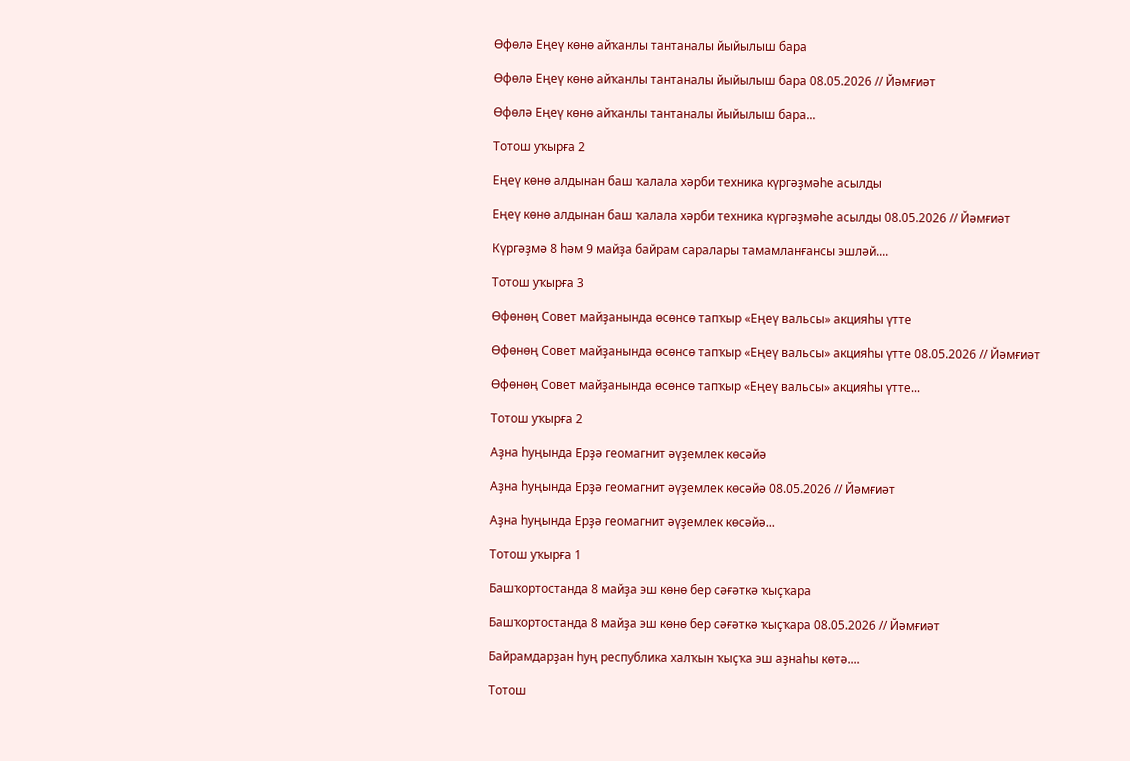Өфөлә Еңеү көнө айҡанлы тантаналы йыйылыш бара

Өфөлә Еңеү көнө айҡанлы тантаналы йыйылыш бара 08.05.2026 // Йәмғиәт

Өфөлә Еңеү көнө айҡанлы тантаналы йыйылыш бара...

Тотош уҡырға 2

Еңеү көнө алдынан баш ҡалала хәрби техника күргәҙмәһе асылды

Еңеү көнө алдынан баш ҡалала хәрби техника күргәҙмәһе асылды 08.05.2026 // Йәмғиәт

Күргәҙмә 8 һәм 9 майҙа байрам саралары тамамланғансы эшләй....

Тотош уҡырға 3

Өфөнөң Совет майҙанында өсөнсө тапҡыр «Еңеү вальсы» акцияһы үтте

Өфөнөң Совет майҙанында өсөнсө тапҡыр «Еңеү вальсы» акцияһы үтте 08.05.2026 // Йәмғиәт

Өфөнөң Совет майҙанында өсөнсө тапҡыр «Еңеү вальсы» акцияһы үтте...

Тотош уҡырға 2

Аҙна һуңында Ерҙә геомагнит әүҙемлек көсәйә

Аҙна һуңында Ерҙә геомагнит әүҙемлек көсәйә 08.05.2026 // Йәмғиәт

Аҙна һуңында Ерҙә геомагнит әүҙемлек көсәйә...

Тотош уҡырға 1

Башҡортостанда 8 майҙа эш көнө бер сәғәткә ҡыҫҡара

Башҡортостанда 8 майҙа эш көнө бер сәғәткә ҡыҫҡара 08.05.2026 // Йәмғиәт

Байрамдарҙан һуң республика халҡын ҡыҫҡа эш аҙнаһы көтә....

Тотош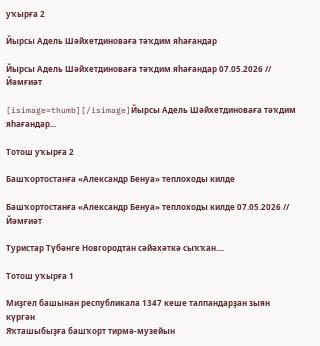уҡырға 2

Йырсы Адель Шәйхетдиноваға тәҡдим яһағандар

Йырсы Адель Шәйхетдиноваға тәҡдим яһағандар 07.05.2026 // Йәмғиәт

[isimage=thumb][/isimage]Йырсы Адель Шәйхетдиноваға тәҡдим яһағандар...

Тотош уҡырға 2

Башҡортостанға «Александр Бенуа» теплоходы килде

Башҡортостанға «Александр Бенуа» теплоходы килде 07.05.2026 // Йәмғиәт

Туристар Түбәнге Новгородтан сәйәхәткә сыҡҡан....

Тотош уҡырға 1

Миҙгел башынан республикала 1347 кеше талпандарҙан зыян күргән
Яҡташыбыҙға башҡорт тирмә-музейын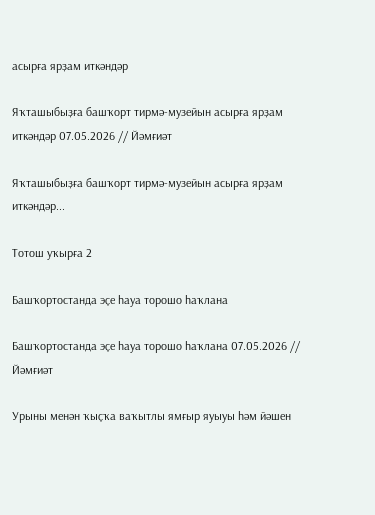асырға ярҙам иткәндәр

Яҡташыбыҙға башҡорт тирмә-музейын асырға ярҙам иткәндәр 07.05.2026 // Йәмғиәт

Яҡташыбыҙға башҡорт тирмә-музейын асырға ярҙам иткәндәр...

Тотош уҡырға 2

Башҡортостанда эҫе һауа торошо һаҡлана

Башҡортостанда эҫе һауа торошо һаҡлана 07.05.2026 // Йәмғиәт

Урыны менән ҡыҫҡа ваҡытлы ямғыр яуыуы һәм йәшен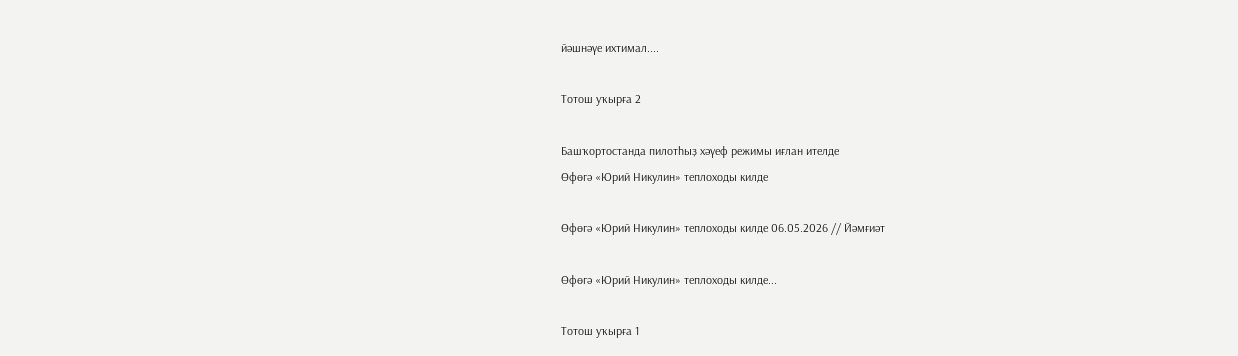йәшнәүе ихтимал....

Тотош уҡырға 2

Башҡортостанда пилотһыҙ хәүеф режимы иғлан ителде
Өфөгә «Юрий Никулин» теплоходы килде

Өфөгә «Юрий Никулин» теплоходы килде 06.05.2026 // Йәмғиәт

Өфөгә «Юрий Никулин» теплоходы килде...

Тотош уҡырға 1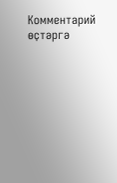Комментарий өҫтәргә